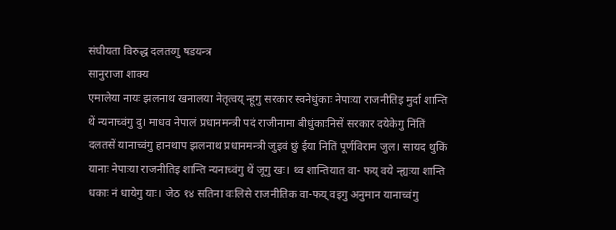संघीयता विरुद्ध दलतय्गु षडयन्त्र
सानुराजा शाक्य
एमालेया नायः झलनाथ खनालया नेतृत्वय् न्हूगु सरकार स्वनेधुंकाः नेपाःया राजनीतिइ मुर्दा शान्ति थें न्यनाच्वंगु दु। माधव नेपालं प्रधानमन्त्री पदं राजीनामा बीधुंकाःनिसें सरकार दयेकेगु निंतिं दलतसें यानाच्वंगु हानथाप झलनाथ प्रधानमन्त्री जुइवं छुं ईया नितिं पूर्णविराम जुल। सायद थुकिं यानाः नेपाःया राजनीतिइ शान्ति न्यनाच्वंगु थें जूगु खः। थ्व शान्तियात वा- फय् वये न्ह्यःया शान्ति धकाः नं धायेगु याः। जेठ १४ सतिना वःलिसे राजनीतिक वा-फय् वइगु अनुमान यानाच्वंगु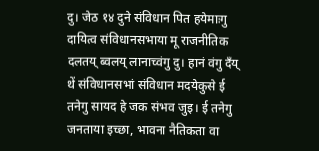दु। जेठ १४ दुने संविधान पित हयेमाःगु दायित्व संविधानसभाया मू राजनीतिक दलतय् ब्वलय् लानाच्वंगु दु। हानं वंगु दँय् थें संविधानसभां संविधान मदयेकुसे ई तनेगु सायद हे जक संभव जुइ। ई तनेगु जनताया इच्छा, भावना नैतिकता वा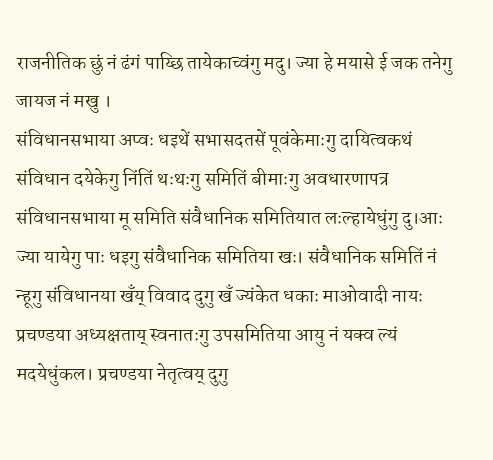राजनीतिक छुं नं ढंगं पाय्छि तायेकाच्वंगु मदु। ज्या हे मयासे ई जक तनेगु जायज नं मखु ।
संविधानसभाया अप्वः धइथें सभासदतसें पूवंकेमाःगु दायित्वकथं संविधान दयेकेगु निंतिं थःथःगु समितिं बीमाःगु अवधारणापत्र संविधानसभाया मू समिति संवैधानिक समितियात लःल्हायेधुंगु दु।आः ज्या यायेगु पाः धइगु संवैधानिक समितिया खः। संवैधानिक समितिं नं न्हूगु संविधानया खँय् विवाद दुगु खँ ज्यंकेत धकाः माओवादी नायः प्रचण्डया अध्यक्षताय् स्वनातःगु उपसमितिया आयु नं यक्व ल्यं मदयेधुंकल। प्रचण्डया नेतृत्वय् दुगु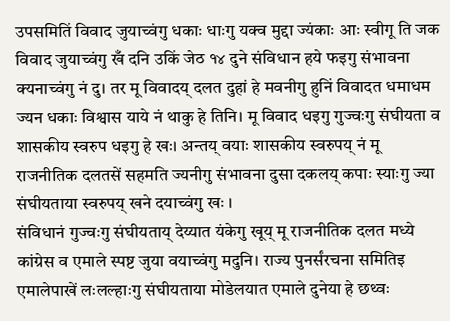उपसमितिं विवाद जुयाच्वंगु धकाः धाःगु यक्व मुद्दा ज्यंकाः आः स्वीगू ति जक विवाद जुयाच्वंगु खँ दनि उकिं जेठ १४ दुने संविधान हये फइगु संभावना क्यनाच्वंगु नं दु। तर मू विवादय् दलत दुहां हे मवनीगु हुनिं विवादत धमाधम ज्यन धकाः विश्वास याये नं थाकु हे तिनि। मू विवाद धइगु गुज्वःगु संघीयता व शासकीय स्वरुप धइगु हे खः। अन्तय् वयाः शासकीय स्वरुपय् नं मू राजनीतिक दलतसें सहमति ज्यनीगु संभावना दुसा दकलय् कपाः स्याःगु ज्या संघीयताया स्वरुपय् खने दयाच्वंगु खः ।
संविधानं गुज्वःगु संघीयताय् देय्यात यंकेगु खूय् मू राजनीतिक दलत मध्ये कांग्रेस व एमाले स्पष्ट जुया वयाच्वंगु मदुनि। राज्य पुनर्संरचना समितिइ एमालेपाखें लःलल्हाःगु संघीयताया मोडेलयात एमाले दुनेया हे छथ्वः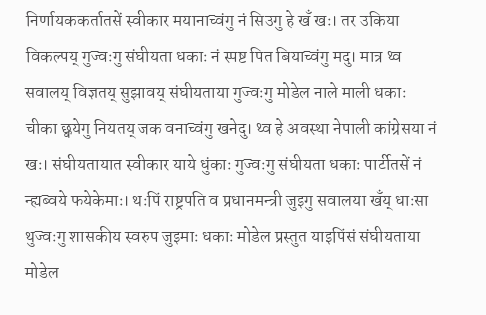निर्णायककर्तातसें स्वीकार मयानाच्वंगु नं सिउगु हे खँ खः। तर उकिया विकल्पय् गुज्वःगु संघीयता धकाः नं स्पष्ट पित बियाच्वंगु मदु। मात्र थ्व सवालय् विज्ञतय् सुझावय् संघीयताया गुज्वःगु मोडेल नाले माली धकाः चीका छ्वयेगु नियतय् जक वनाच्वंगु खनेदु। थ्व हे अवस्था नेपाली कांग्रेसया नं खः। संघीयतायात स्वीकार याये धुंकाः गुज्वःगु संघीयता धकाः पार्टीतसें नं न्ह्यब्वये फयेकेमाः। थःपिं राष्ट्रपति व प्रधानमन्त्री जुइगु सवालया खँय् धाःसा थुज्वःगु शासकीय स्वरुप जुइमाः धकाः मोडेल प्रस्तुत याइपिंसं संघीयताया मोडेल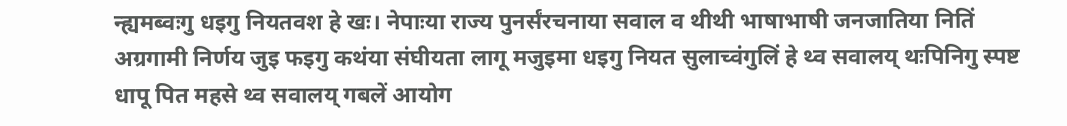न्ह्यमब्वःगु धइगु नियतवश हे खः। नेपाःया राज्य पुनर्संरचनाया सवाल व थीथी भाषाभाषी जनजातिया नितिं अग्रगामी निर्णय जुइ फइगु कथंया संघीयता लागू मजुइमा धइगु नियत सुलाच्वंगुलिं हे थ्व सवालय् थःपिनिगु स्पष्ट धापू पित महसे थ्व सवालय् गबलें आयोग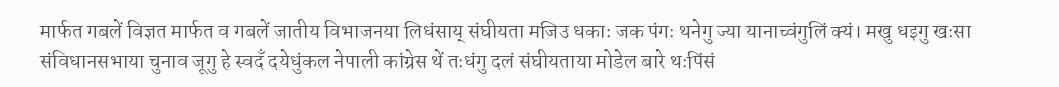मार्फत गबलें विज्ञत मार्फत व गबलें जातीय विभाजनया लिधंसाय् संघीयता मजिउ धकाः जक पंगः थनेगु ज्या यानाच्वंगुलिं क्यं। मखु धइगु खःसा संविधानसभाया चुनाव जूगु हे स्वदँ दयेधुंकल नेपाली कांग्रेस थें तःधंगु दलं संघीयताया मोडेल बारे थःपिंसं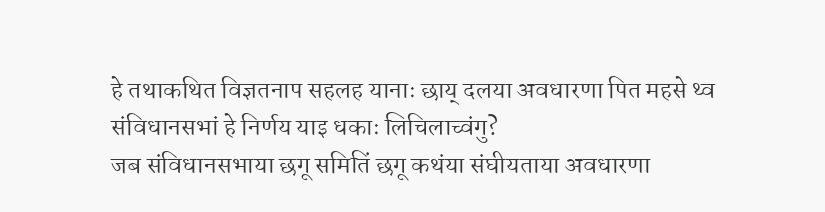हे तथाकथित विज्ञतनाप सहलह यानाः छाय् दलया अवधारणा पित महसे थ्व संविधानसभां हे निर्णय याइ धकाः लिचिलाच्वंगु?
जब संविधानसभाया छगू समितिं छगू कथंया संघीयताया अवधारणा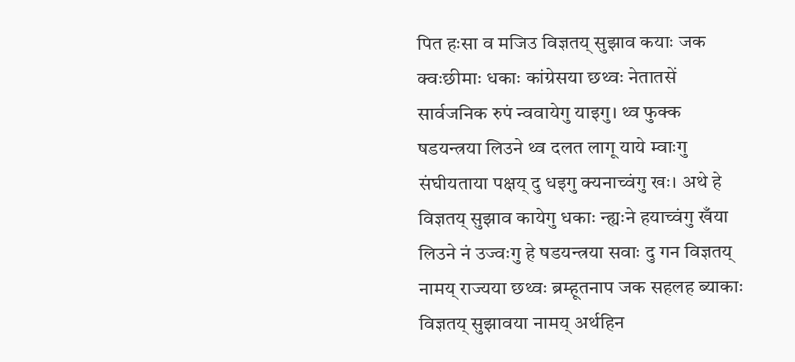पित हःसा व मजिउ विज्ञतय् सुझाव कयाः जक क्वःछीमाः धकाः कांग्रेसया छथ्वः नेतातसें सार्वजनिक रुपं न्ववायेगु याइगु। थ्व फुक्क षडयन्त्रया लिउने थ्व दलत लागू याये म्वाःगु संघीयताया पक्षय् दु धइगु क्यनाच्वंगु खः। अथे हे विज्ञतय् सुझाव कायेगु धकाः न्ह्यःने हयाच्वंगु खँया लिउने नं उज्वःगु हे षडयन्त्रया सवाः दु गन विज्ञतय् नामय् राज्यया छथ्वः ब्रम्हूतनाप जक सहलह ब्याकाः विज्ञतय् सुझावया नामय् अर्थहिन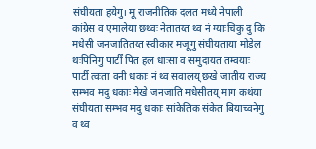संघीयता हयेगु। मू राजनीतिक दलत मध्ये नेपाली कांग्रेस व एमालेया छथ्वः नेतातय्त थ्व नं ग्याःचिकु दु कि मधेसी जनजातितय्त स्वीकार मजूगु संघीयताया मोडेल थःपिनिगु पार्टीं पित हल धाःसा व समुदायत तम्वयाः पार्टी त्वःता वनी धकाः नं थ्व सवालय् छखे जातीय राज्य सम्भव मदु धकाः मेखे जनजाति मधेसीतय् माग कथंया संघीयता सम्भव मदु धकाः सांकेतिक संकेत बियाच्वनेगु व थ्व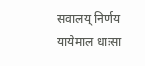सवालय् निर्णय यायेमाल धाःसा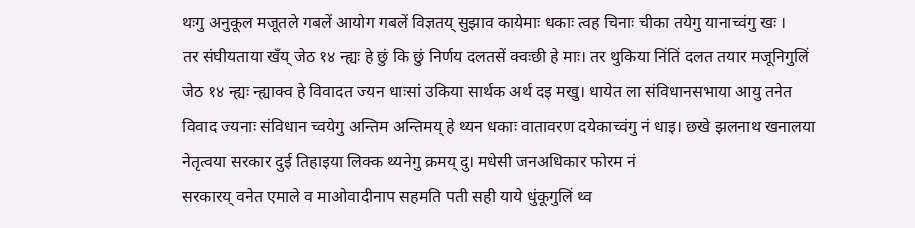थःगु अनुकूल मजूतले गबलें आयोग गबलें विज्ञतय् सुझाव कायेमाः धकाः त्वह चिनाः चीका तयेगु यानाच्वंगु खः ।
तर संघीयताया खँय् जेठ १४ न्ह्यः हे छुं कि छुं निर्णय दलतसें क्वःछी हे माः। तर थुकिया निंतिं दलत तयार मजूनिगुलिं जेठ १४ न्ह्यः न्ह्याक्व हे विवादत ज्यन धाःसां उकिया सार्थक अर्थ दइ मखु। धायेत ला संविधानसभाया आयु तनेत विवाद ज्यनाः संविधान च्वयेगु अन्तिम अन्तिमय् हे थ्यन धकाः वातावरण दयेकाच्वंगु नं धाइ। छखे झलनाथ खनालया नेतृत्वया सरकार दुई तिहाइया लिक्क थ्यनेगु क्रमय् दु। मधेसी जनअधिकार फोरम नं
सरकारय् वनेत एमाले व माओवादीनाप सहमति पती सही याये धुंकूगुलिं थ्व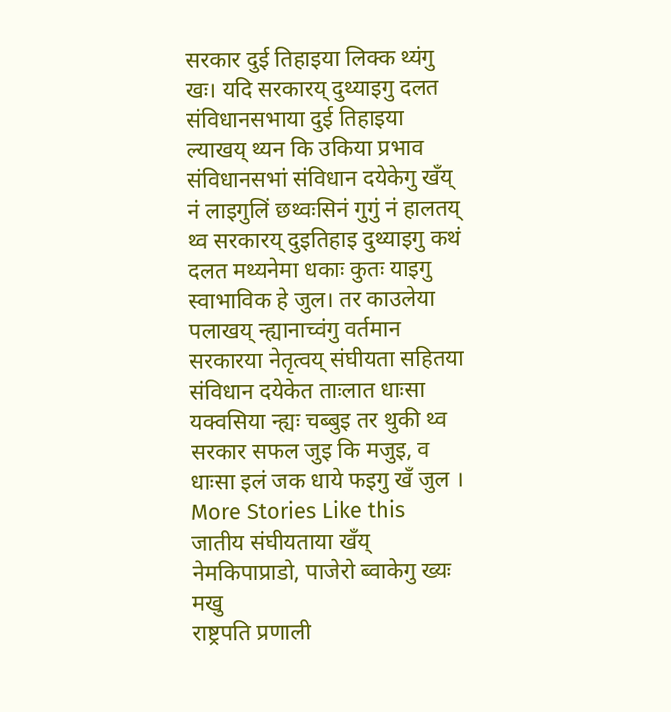सरकार दुई तिहाइया लिक्क थ्यंगु खः। यदि सरकारय् दुथ्याइगु दलत संविधानसभाया दुई तिहाइया ल्याखय् थ्यन कि उकिया प्रभाव संविधानसभां संविधान दयेकेगु खँय् नं लाइगुलिं छथ्वःसिनं गुगुं नं हालतय् थ्व सरकारय् दुइतिहाइ दुथ्याइगु कथं दलत मथ्यनेमा धकाः कुतः याइगु स्वाभाविक हे जुल। तर काउलेया पलाखय् न्ह्यानाच्वंगु वर्तमान सरकारया नेतृत्वय् संघीयता सहितया संविधान दयेकेत ताःलात धाःसा यक्वसिया न्ह्यः चब्बुइ तर थुकी थ्व सरकार सफल जुइ कि मजुइ, व धाःसा इलं जक धाये फइगु खँ जुल ।
More Stories Like this
जातीय संघीयताया खँय् नेमकिपाप्राडो, पाजेरो ब्वाकेगु ख्यः मखु
राष्ट्रपति प्रणाली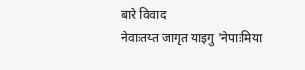बारे विवाद
नेवाःतय्त जागृत याइगु 'नेपाःमिया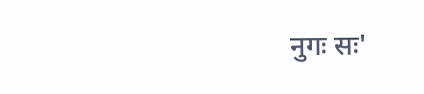नुगः सः'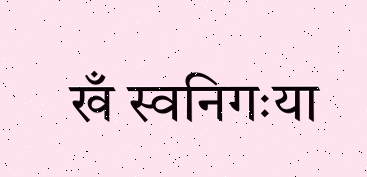खँ स्वनिगःया